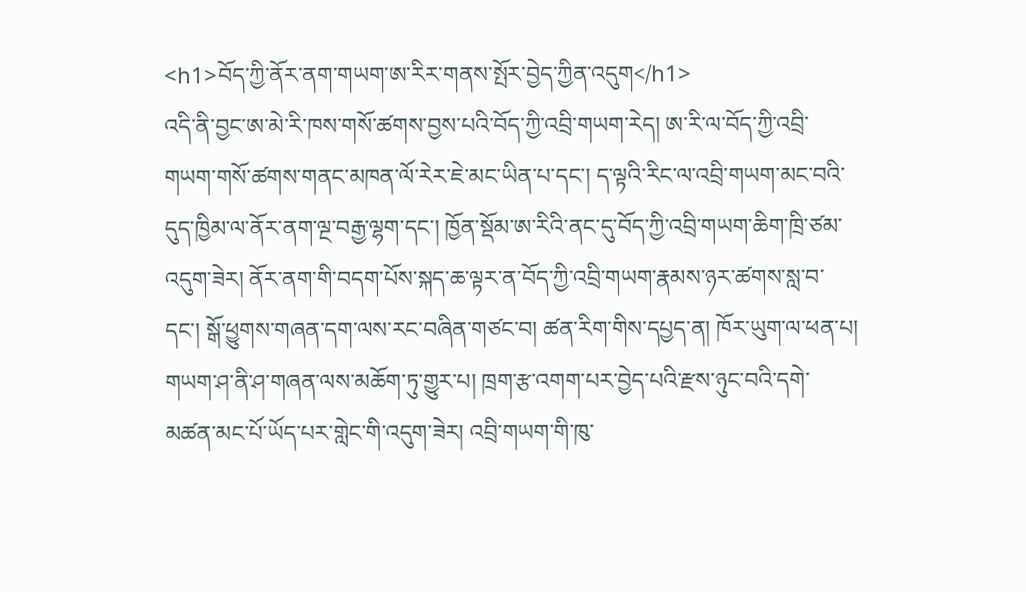<h1>བོད་ཀྱི་ནོར་ནག་གཡག་ཨ་རིར་གནས་སྤོར་བྱེད་ཀྱིན་འདུག</h1>
འདི་ནི་བྱང་ཨ་མེ་རི་ཁས་གསོ་ཚགས་བྱས་པའི་བོད་ཀྱི་འབྲི་གཡག་རེད། ཨ་རི་ལ་བོད་ཀྱི་འབྲི་གཡག་གསོ་ཚགས་གནང་མཁན་ལོ་རེར་ཇེ་མང་ཡིན་པ་དང་། ད་ལྟའི་རིང་ལ་འབྲི་གཡག་མང་བའི་དུད་ཁྱིམ་ལ་ནོར་ནག་ལྔ་བརྒྱ་ལྷག་དང་། ཁྱོན་སྡོམ་ཨ་རིའི་ནང་དུ་བོད་ཀྱི་འབྲི་གཡག་ཆིག་ཁྲི་ཙམ་འདུག་ཟེར། ནོར་ནག་གི་བདག་པོས་སྐད་ཆ་ལྟར་ན་བོད་ཀྱི་འབྲི་གཡག་རྣམས་ཉར་ཚགས་སླ་བ་དང་། སྒོ་ཕྱུགས་གཞན་དག་ལས་རང་བཞིན་གཙང་བ། ཚན་རིག་གིས་དཔྱད་ན། ཁོར་ཡུག་ལ་ཕན་པ། གཡག་ཤ་ནི་ཤ་གཞན་ལས་མཆོག་ཏུ་གྱུར་པ། ཁྲག་རྩ་འགག་པར་བྱེད་པའི་རྫས་ཉུང་བའི་དགེ་མཚན་མང་པོ་ཡོད་པར་གླེང་གི་འདུག་ཟེར། འབྲི་གཡག་གི་ཁུ་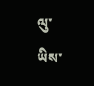ལུ་ཡིས་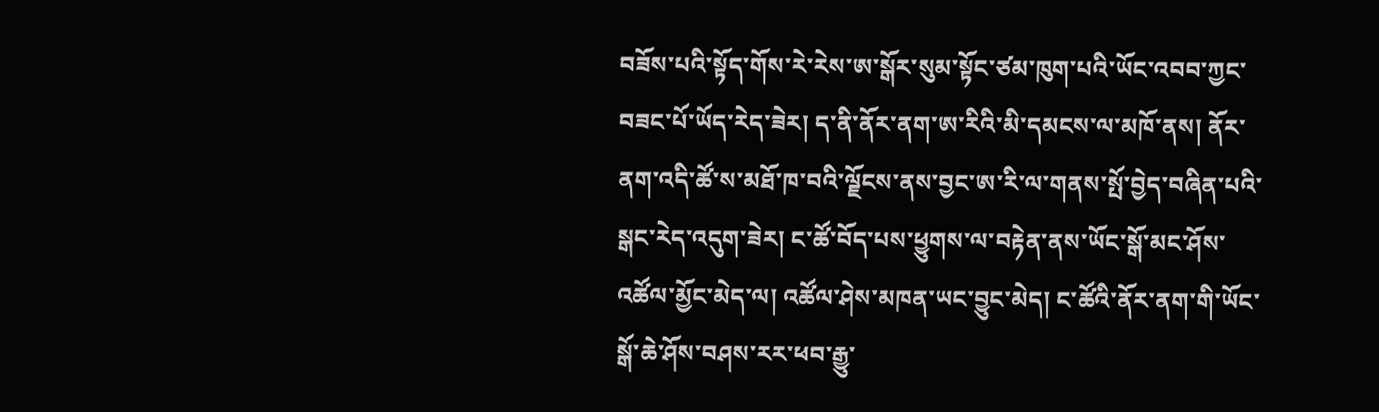བཟོས་པའི་སྟོད་གོས་རེ་རེས་ཨ་སྒོར་སུམ་སྟོང་ཙམ་ཁུག་པའི་ཡོང་འབབ་ཀྱང་བཟང་པོ་ཡོད་རེད་ཟེར། ད་ནི་ནོར་ནག་ཨ་རིའི་མི་དམངས་ལ་མཁོ་ནས། ནོར་ནག་འདི་ཚོ་ས་མཐོ་ཁ་བའི་ལྗོངས་ནས་བྱང་ཨ་རི་ལ་གནས་སྤོ་བྱེད་བཞིན་པའི་སྒང་རེད་འདུག་ཟེར། ང་ཚོ་བོད་པས་ཕྱུགས་ལ་བརྟེན་ནས་ཡོང་སྒོ་མང་ཤོས་འཚོལ་མྱོང་མེད་ལ། འཚོལ་ཤེས་མཁན་ཡང་བྱུང་མེད། ང་ཚོའི་ནོར་ནག་གི་ཡོང་སྒོ་ཆེ་ཤོས་བཤས་རར་ཕབ་རྒྱུ་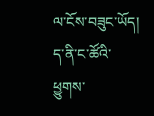ལ་ངོས་བཟུང་ཡོད། ད་ནི་ང་ཚོའི་ཕྱུགས་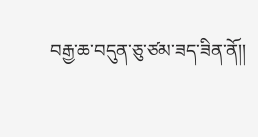བརྒྱ་ཆ་བདུན་ཅུ་ཙམ་ཟད་ཟིན་ནོ།།